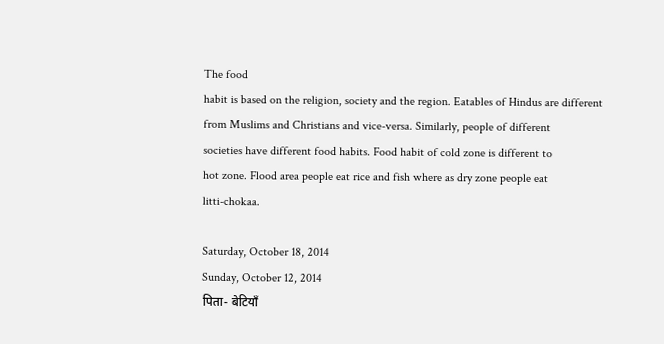The food
habit is based on the religion, society and the region. Eatables of Hindus are different
from Muslims and Christians and vice-versa. Similarly, people of different
societies have different food habits. Food habit of cold zone is different to
hot zone. Flood area people eat rice and fish where as dry zone people eat
litti-chokaa.

Saturday, October 18, 2014
Sunday, October 12, 2014
पिता- बेटियाँ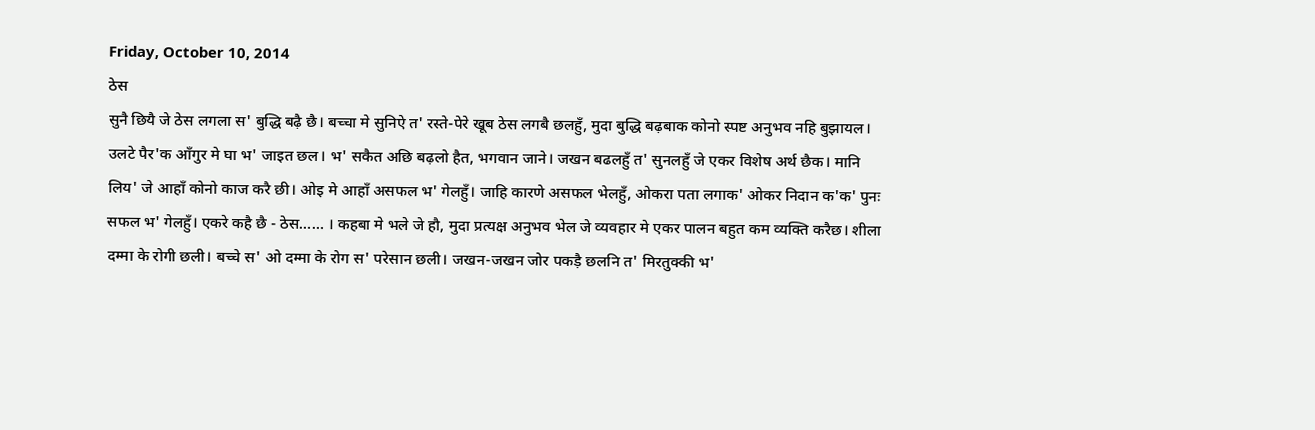Friday, October 10, 2014
ठेस
सुनै छियै जे ठेस लगला स' बुद्धि बढ़ै छै। बच्चा मे सुनिऐ त' रस्ते-पेरे खूब ठेस लगबै छलहुँ, मुदा बुद्धि बढ़बाक कोनो स्पष्ट अनुभव नहि बुझायल। उलटे पैर'क आँगुर मे घा भ' जाइत छल। भ' सकैत अछि बढ़लो हैत, भगवान जाने। जखन बढलहुँ त' सुनलहुँ जे एकर विशेष अर्थ छैक। मानि लिय' जे आहाँ कोनो काज करै छी। ओइ मे आहाँ असफल भ' गेलहुँ। जाहि कारणे असफल भेलहुँ, ओकरा पता लगाक' ओकर निदान क'क' पुनः सफल भ' गेलहुँ। एकरे कहै छै - ठेस…… । कहबा मे भले जे हौ, मुदा प्रत्यक्ष अनुभव भेल जे व्यवहार मे एकर पालन बहुत कम व्यक्ति करैछ। शीला दम्मा के रोगी छली। बच्चे स' ओ दम्मा के रोग स' परेसान छली। जखन-जखन जोर पकड़ै छलनि त' मिरतुक्की भ'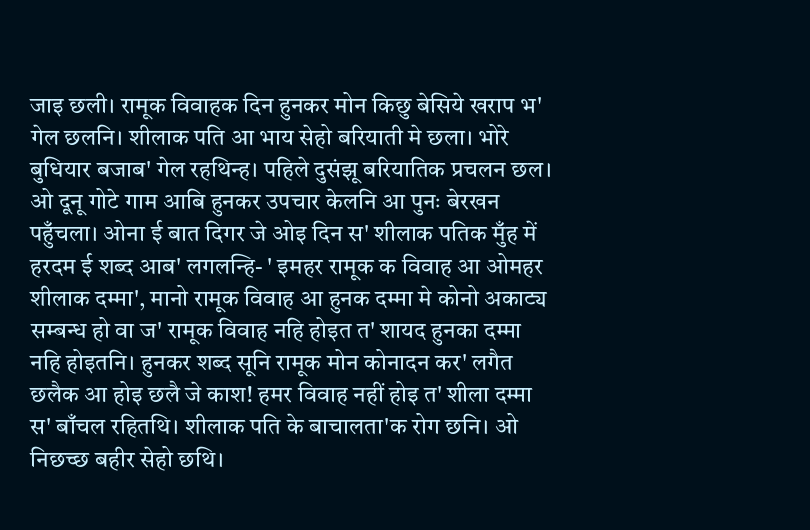जाइ छली। रामूक विवाहक दिन हुनकर मोन किछु बेसिये खराप भ' गेल छलनि। शीलाक पति आ भाय सेहो बरियाती मे छला। भोरे बुधियार बजाब' गेल रहथिन्ह। पहिले दुसंझू बरियातिक प्रचलन छल। ओ दूनू गोटे गाम आबि हुनकर उपचार केलनि आ पुनः बेरखन पहुँचला। ओना ई बात दिगर जे ओइ दिन स' शीलाक पतिक मुँह में हरदम ई शब्द आब' लगलन्हि- ' इमहर रामूक क विवाह आ ओमहर शीलाक दम्मा', मानो रामूक विवाह आ हुनक दम्मा मे कोनो अकाट्य सम्बन्ध हो वा ज' रामूक विवाह नहि होइत त' शायद हुनका दम्मा नहि होइतनि। हुनकर शब्द सूनि रामूक मोन कोनादन कर' लगैत छलैक आ होइ छलै जे काश! हमर विवाह नहीं होइ त' शीला दम्मा स' बाँचल रहितथि। शीलाक पति के बाचालता'क रोग छनि। ओ निछच्छ बहीर सेहो छथि।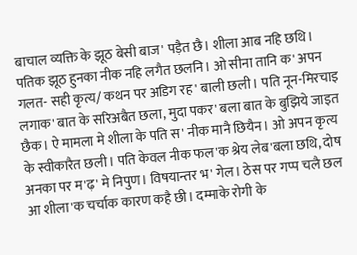बाचाल व्यक्ति के झूठ बेसी बाज' पड़ैत छै। शीला आब नहि छथि। पतिक झूठ हुनका नीक नहि लगैत छलनि। ओ सीना तानि क' अपन गलत- सही कृत्य/ कथन पर अडिग रह' बाली छली। पति नून-मिरचाइ लगाक' बात के सरिअबैत छला, मुदा पकर' बला बात के बुझिये जाइत छैक। ऐ मामला मे शीला के पति स' नीक मानै छियैन। ओ अपन कृत्य के स्वीकारैत छली। पति केवल नीक फल'क श्रेय लेब'बला छथि, दोष अनका पर म'ढ़' मे निपुण। विषयान्तर भ' गेल। ठेस पर गप्प चलै छल आ शीला'क चर्चाक कारण कहै छी। दम्माके रोगी के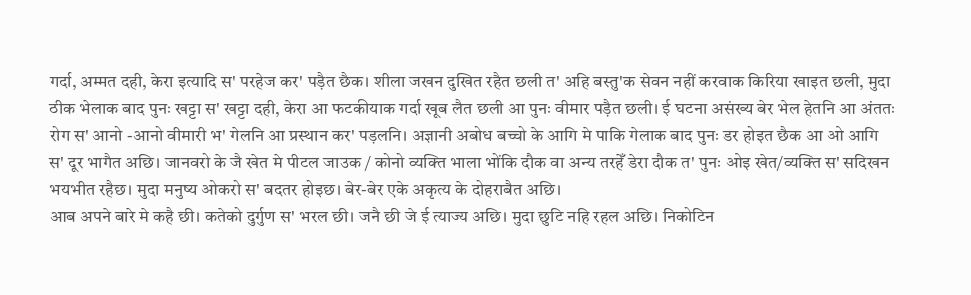गर्दा, अम्मत दही, केरा इत्यादि स' परहेज कर' पड़ैत छैक। शीला जखन दुखित रहैत छली त' अहि बस्तु'क सेवन नहीं करवाक किरिया खाइत छली, मुदा ठीक भेलाक बाद पुनः खट्टा स' खट्टा दही, केरा आ फटकीयाक गर्दा खूब लैत छली आ पुनः वीमार पड़ैत छली। ई घटना असंख्य बेर भेल हेतनि आ अंततः रोग स' आनो -आनो वीमारी भ' गेलनि आ प्रस्थान कर' पड़लनि। अज्ञानी अबोध बच्चो के आगि मे पाकि गेलाक बाद पुनः डर होइत छैक आ ओ आगि स' दूर भागैत अछि। जानवरो के जै खेत मे पीटल जाउक / कोनो व्यक्ति भाला भोंकि दौक वा अन्य तरहेँ डेरा दौक त' पुनः ओइ खेत/व्यक्ति स' सदिखन भयभीत रहैछ। मुदा मनुष्य ओकरो स' बदतर होइछ। बेर-बेर एके अकृत्य के दोहराबैत अछि।
आब अपने बारे मे कहै छी। कतेको दुर्गुण स' भरल छी। जनै छी जे ई त्याज्य अछि। मुदा छुटि नहि रहल अछि। निकोटिन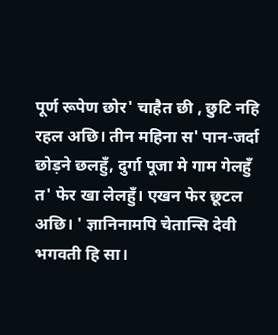पूर्ण रूपेण छोर' चाहैत छी , छुटि नहि रहल अछि। तीन महिना स' पान-जर्दा छोड़ने छलहुँ, दुर्गा पूजा मे गाम गेलहुँ त' फेर खा लेलहुँ। एखन फेर छूटल अछि। ' ज्ञानिनामपि चेतान्सि देवी भगवती हि सा।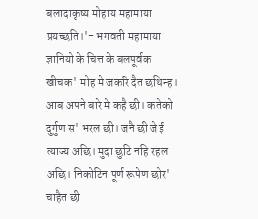बलादाकृष्य मोहाय महामाया प्रयच्छति।'- भगवती महामाया ज्ञानियो के चित्त के बलपूर्वक खीचक' मोह मे जकरि दैत छथिन्ह।
आब अपने बारे मे कहै छी। कतेको दुर्गुण स' भरल छी। जनै छी जे ई त्याज्य अछि। मुदा छुटि नहि रहल अछि। निकोटिन पूर्ण रूपेण छोर' चाहैत छी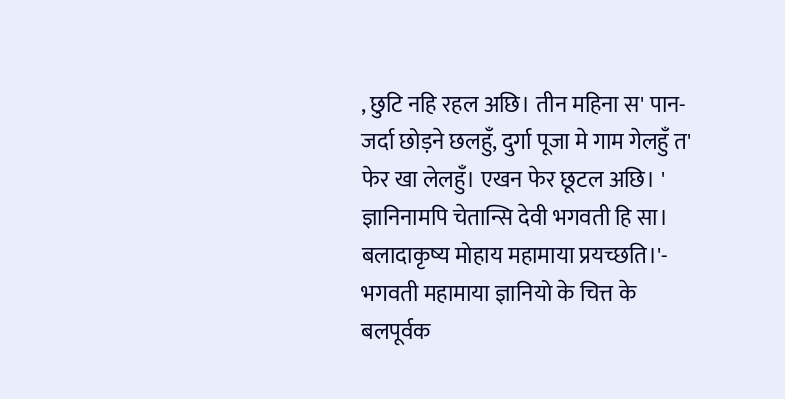, छुटि नहि रहल अछि। तीन महिना स' पान-जर्दा छोड़ने छलहुँ, दुर्गा पूजा मे गाम गेलहुँ त' फेर खा लेलहुँ। एखन फेर छूटल अछि। ' ज्ञानिनामपि चेतान्सि देवी भगवती हि सा। बलादाकृष्य मोहाय महामाया प्रयच्छति।'- भगवती महामाया ज्ञानियो के चित्त के बलपूर्वक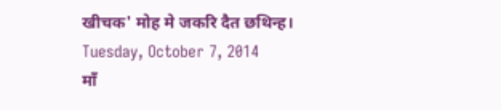खीचक' मोह मे जकरि दैत छथिन्ह।
Tuesday, October 7, 2014
माँ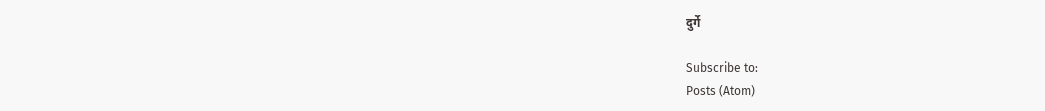दुर्गे

Subscribe to:
Posts (Atom)